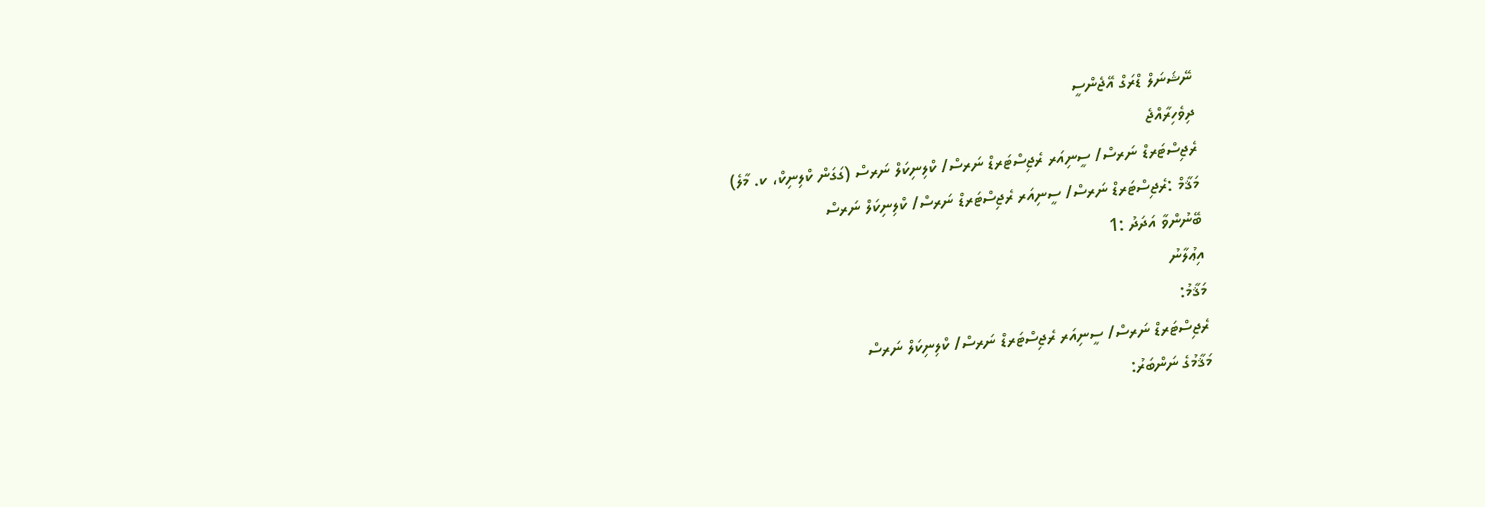ނޭޝަނަލް ޑްރަގް އޭޖެންސީ
ދިވެހިރާއްޖެ
ރެޖިސްޓަރޑް ނަރސް/ ސީނިއަރ ރެޖިސްޓަރޑް ނަރސް/ ކްލިނިކަލް ނަރސް (ގަގަން ކްލިނިކް، ކ. މާލެ)
މަޤާމް :ރެޖިސްޓަރޑް ނަރސް/ ސީނިއަރ ރެޖިސްޓަރޑް ނަރސް/ ކްލިނިކަލް ނަރސް
ބޭނުންވާ އަދަދު :1
އިޢުލާނު
މަޤާމު:
ރެޖިސްޓަރޑް ނަރސް/ ސީނިއަރ ރެޖިސްޓަރޑް ނަރސް/ ކްލިނިކަލް ނަރސް
މަޤާމުގެ ނަންބަރު: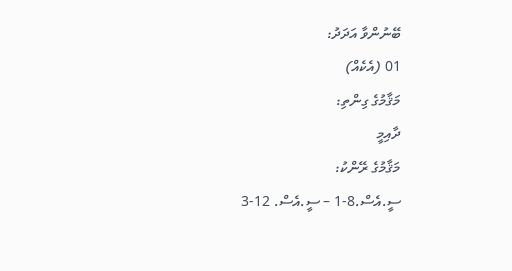ބޭނުންވާ އަދަދު:
01 (އެކެއް)
މަޤާމުގެ ގިންތި:
ދާއިމީ
މަޤާމުގެ ރޭންކު:
ސީ.އެސް.8-1 – ސީ.އެސް. 12-3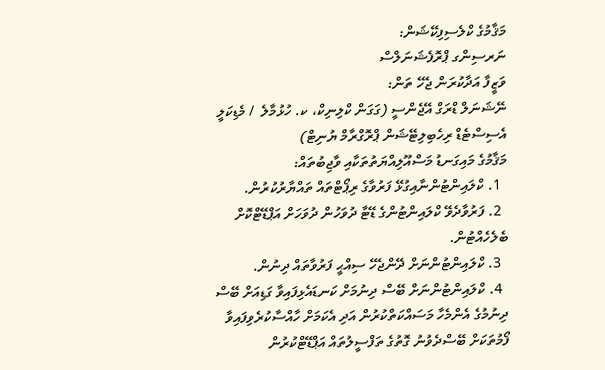މަޤާމުގެ ކްލެސިފިކޭޝަން:
ނަރސިންގ ޕްރޮފެޝަނަލްސް
ވަޒީފާ އަދާކުރަން ޖެހޭ ތަން:
ނޭޝަނަލް ޑްރަގް އޭޖެންސީ (ގަގަން ކްލިނިކް، ކ. ހުޅުމާލެ  / މެޑިކަލީ އެސިސްޓެޑް ރިހެބިލިޓޭޝަން ޕްރޮގްރާމް ޔުނިޓް)
މަޤާމުގެ މައިގަނޑު މަސްއޫލިއްޔަތުތަކާއި ވާޖިބުތައް:
  1. ކްލައިންޓުންނާއިގުޅޭ ފަރުވާގެ ރިޕޯޓްތައް ތައްޔާރުކުރުން.
  2. ފަރުވާދެވޭ ކްލައިންޓުންގެ ޑޭޓާ ދުވަހުން ދުވަހަށް އަޕްޑޭޓްކޮށް ބެލެހެއްޓުން.
  3. ކްލައިންޓުންނަށް ދޭންޖެހޭ ސިއްޙީ ފަރުވާތައް ދިނުން.
  4. ކްލައިންޓުންނަށް ބޭސް ދިނުމަށް ކަނޑައެޅިފައިވާ ގަޑިއަށް ބޭސް ދިނުމުގެ އެންމެހާ މަސައްކަތްކުރުން އަދި އެކަމަށް ހާއްސާކުރެވިފައިވާ ފޯމުތަކަށް ބޭސްދެވުނު ގޮތުގެ ތަފްސީލުތައް އަޕްޑޭޓްކުރުން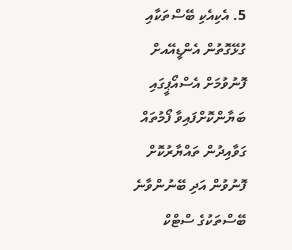5. އެކިއެކި ބޭސްތަކާއި ގުޅޭގޮތުން އެންޑީއޭއށް ފޮނުވުމަށް އެސްއޯޕީގައި ބަޔާންކޮށްފައިވާ ފޯމުތައް ގަވާއިދުން ތައްޔާރުކޮށް ފޮނުވުން އަދި ބޭނުންވާނެ ބޭސްތަކުގެ ސްޓްކް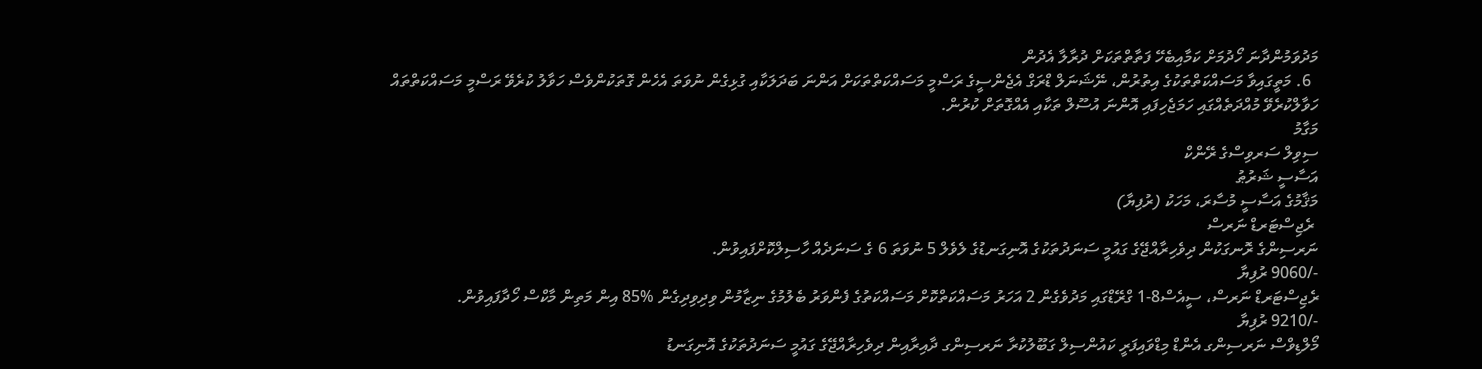މަދުވަމުންދާނަ ހޯދުމަށް ކަމާއިބެހޭ ފަތާތްތަކަށް ދުރާލާ އެދުން
  6. މަތީގައިވާ މަސައްކަތްތަކުގެ އިތުރުން، ނޭޝަނަލް ޑްރަގް އެޖެންސީގެ ރަސްމީ މަސައްކަތްތަކަށް އަންނަ ބަދަލަކާއި ގުޅިގެން ނުވަތަ އެހެން ގޮތަކުންވެސް ހަވާލު ކުރެވޭ ރަސްމީ މަސައްކަތްތައް ހަވާލްކުރެވޭ މުއްދަތެއްގައި ހަމަޖެހިފައި އޮންނަ އުސޫލް ތަކާއި އެއްގޮތަށް ކުރުން.
މަގާމު
ސިވިލް ސަރވިސްގެ ރޭންކް
އަސާސީ ޝަރުޠު
މަޤާމުގެ އަސާސީ މުސާރަ، މަހަކު (ރުފިޔާ)
 ރެޖިސްޓަރޑް ނަރސް
ނަރސިންގެ ރޮނގަކުން ދިވެހިރާއްޖޭގެ ގައުމީ ސަނަދުތަކުގެ އޮނިގަނޑުގެ ލެވެލް 5 ނުވަތަ 6 ގެ ސަނަދެއް ހާސިލްކޮށްފައިވުން.
-/9060 ރުފިޔާ
ރެޖިސްޓަރޑް ނަރސް، ސީއެސް8-1 ގްރޭޑްގައި މަދުވެގެން 2 އަހަރު މަސައްކަތްކޮށް މަސައްކަތުގެ ފެންވަރު ބެލުމުގެ ނިޒާމުން ވިދިވިދިގެން %85 އިން މަތިން މާކްސް ހޯދާފައިވުން.
-/9210 ރުފިޔާ
މޯލްޑިވްސް ނަރސިންގ އެންޑް މިޑްވައިފަރީ ކައުންސިލް ގަބޫލުކުރާ ނަރސިންގ ދާއިރާއިން ދިވެހިރާއްޖޭގެ ގައުމީ ސަނަދުތަކުގެ އޮނިގަނޑު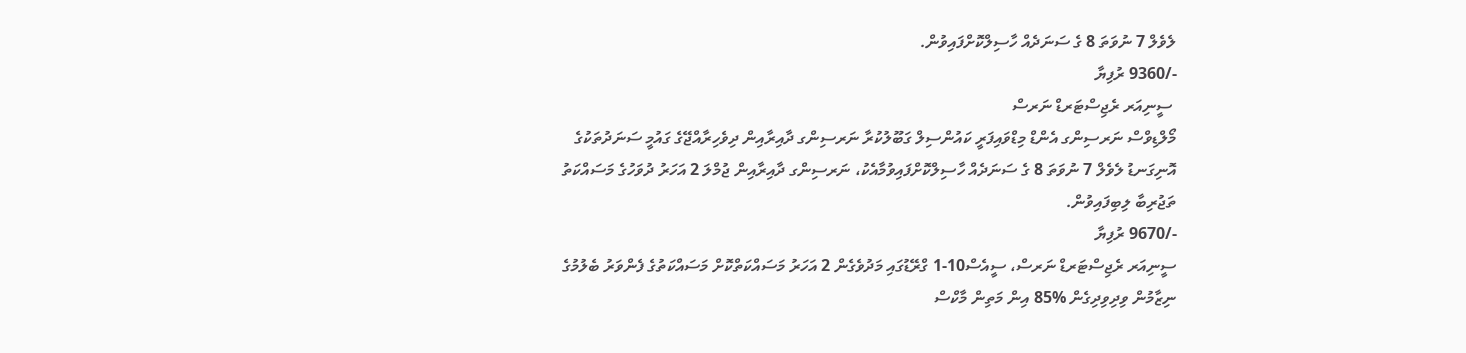ލެވެލް 7 ނުވަތަ 8 ގެ ސަނަދެއް ހާސިލްކޮށްފައިވުން.
-/9360 ރުފިޔާ
 ސީނިއަރ ރެޖިސްޓަރޑް ނަރސް
މޯލްޑިވްސް ނަރސިންގ އެންޑް މިޑްވައިފަރީ ކައުންސިލް ގަބޫލުކުރާ ނަރސިންގ ދާއިރާއިން ދިވެހިރާއްޖޭގެ ގައުމީ ސަނަދުތަކުގެ އޮނިގަނޑު ލެވެލް 7 ނުވަތަ 8 ގެ ސަނަދެއް ހާސިލްކޮށްފައިވުމާއެކު، ނަރސިންގ ދާއިރާއިން ޖުމްލަ 2 އަހަރު ދުވަހުގެ މަސައްކަތު ތަޖުރިބާ ލިބިފައިވުން.
-/9670 ރުފިޔާ
ސީނިއަރ ރެޖިސްޓަރޑް ނަރސް، ސީއެސް10-1 ގްރޭޑުގައި މަދުވެގެން 2 އަހަރު މަސައްކަތްކޮށް މަސައްކަތުގެ ފެންވަރު ބެލުމުގެ ނިޒާމުން ވިދިވިދިގެން %85 އިން މަތިން މާކްސް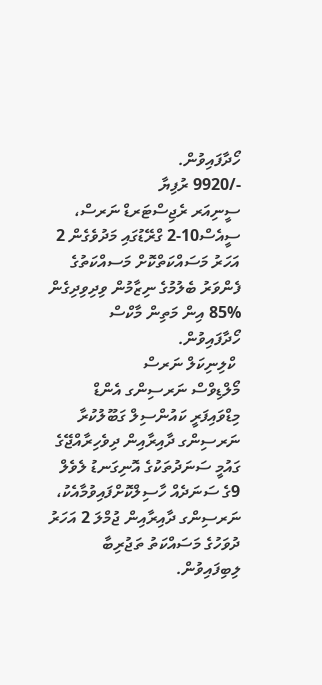ހޯދާފައިވުން.
-/9920 ރުފިޔާ
ސީނިއަރ ރެޖިސްޓަރޑް ނަރސް، ސީއެސް10-2 ގްރޭޑުގައި މަދުވެގެން 2 އަހަރު މަސައްކަތްކޮށް މަސއްކަތުގެ ފެންވަރު ބެލުމުގެ ނިޒާމުން ވިދިވިދިގެން %85 އިން މަތިން މާކްސް ހޯދާފައިވުން.
 ކްލިނިކަލް ނަރސް
މޯލްޑިވްސް ނަރސިންގ އެންޑް މިޑްވައިފަރީ ކައުންސިލް ގަބޫލުކުރާ ނަރސިންގ ދާއިރާއިން ދިވެހިރާއްޖޭގެ ގައުމީ ސަނަދުތަކުގެ އޮނިގަނޑު ލެވެލް 9ގެ ސަނަދެއް ހާސިލްކޮށްފައިވުމާއެކު، ނަރސިންގ ދާއިރާއިން ޖުމްލަ 2 އަހަރު ދުވަހުގެ މަސައްކަތު ތަޖުރިބާ ލިބިފައިވުން.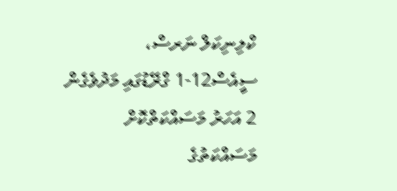ކްލިނިކަލް ނަރސް، ސީއެސް12-1 ގްރޭޑުގައި މަދުވެގެން 2 އަހަރު މަސައްކަތްކޮށް މަސައްކަތުގެ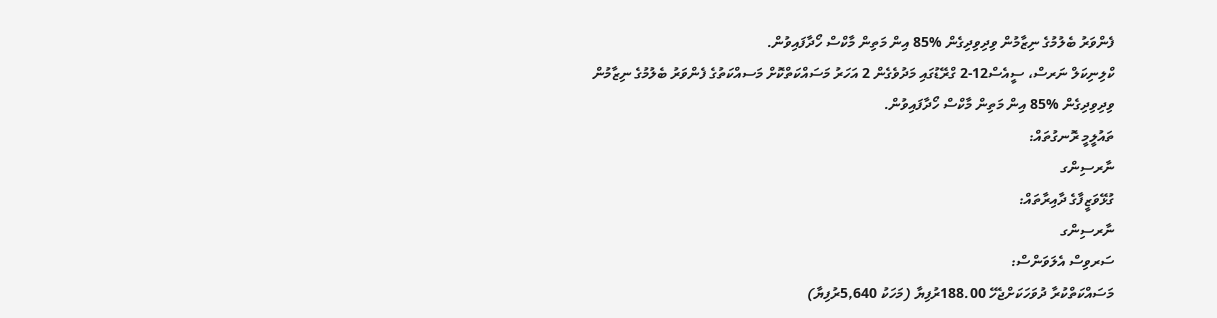ފެންވަރު ބެލުމުގެ ނިޒާމުން ވިދިވިދިގެން %85 އިން މަތިން މާކްސް ހޯދާފައިވުން.
ކްލިނިކަލް ނަރސް، ސީއެސް12-2 ގްރޭޑުގައި މަދުވެގެން 2 އަހަރު މަސައްކަތްކޮށް މަސއްކަތުގެ ފެންވަރު ބެލުމުގެ ނިޒާމުން ވިދިވިދިގެން %85 އިން މަތިން މާކްސް ހޯދާފައިވުން.
ތައުލީމީ ރޮނގުތައް:
ނާރސިންގ
ގުޅޭވަޒީފާގެ ދާއިރާތައް:
ނާރސިންގ
ސަރވިސް އެލަވަންސް:
މަސައްކަތްކުރާ ދުވަހަކަށްޖެހޭ 188.00ރުފިޔާ (މަހަކު 5,640ރުފިޔާ)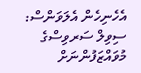އެހެނިހެން އެލަވަންސް:
ސިވިލް ސަރވިސްގެ މުވައްޒަފުންނަށް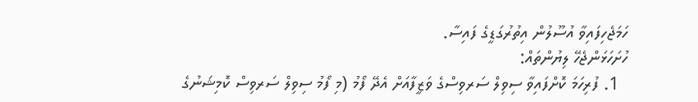ހަމަޖެހިފައިވާ އުސޫލުން އިތުރުގަޑީގެ ފައިސާ.
ހުށަހަޅަންޖެހޭ ލިޔުންތައް:
  1. ފުރިހަމަ ކޮށްފައިވާ ސިވިލް ސަރވިސްގެ ވަޒީފާއަށް އެދޭ ފޯމު (މި ފޯމު ސިވިލް ސަރވިސް ކޮމިޝަނުގެ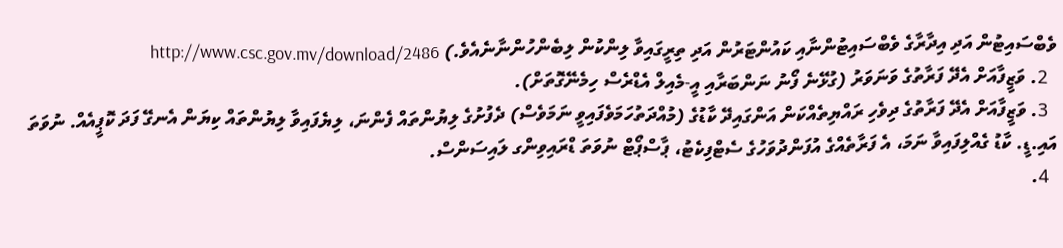ވެބްސައިޓުން އަދި އިދާރާގެ ވެބްސައިޓުންނާއި ކައުންޓަރުން އަދި ތިރީގައިވާ ލިންކުން ލިބެންހުންނާނެއެވެ.) http://www.csc.gov.mv/download/2486
  2. ވަޒީފާއަށް އެދޭ ފަރާތުގެ ވަނަވަރު (ގުޅޭނެ ފޯނު ނަންބަރާއި އީ-މެއިލް އެޑްރެސް ހިމެނޭގޮތަށް).
  3. ވަޒީފާއަށް އެދޭ ފަރާތުގެ ދިވެހި ރައްޔިތެއްކަން އަންގައިދޭ ކާޑުގެ (މުއްދަތުހަމަވެފައިވީ ނަމަވެސް) ދެފުށުގެ ލިޔުންތައް ފެންނަ، ލިޔެފައިވާ ލިޔުންތައް ކިޔަން އެނގޭ ފަދަ ކޮޕީއެއް. ނުވަތަ އައި.ޑީ. ކާޑު ގެއްލިފައިވާ ނަމަ، އެ ފަރާތެއްގެ އުފަންދުވަހުގެ ސެޓްފިކެޓު، ޕާސްޕޯޓް ނުވަތަ ޑްރައިވިންގ ލައިސަންސް.
  4.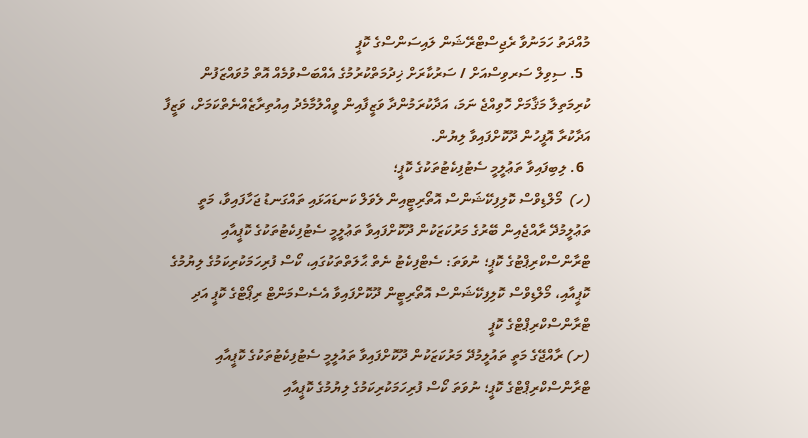މުއްދަތު ހަމަނުވާ ރެޖިސްޓްރޭޝަން ލައިސަންސްގެ ކޮޕީ
  5. ސިވިލް ސަރވިސްއަށް / ސަރުކާރަށް ޚިދުމަތްކުރުމުގެ އެއްބަސްވުމެއް އޮތް މުވައްޒަފުން ކުރިމަތިލާ މަޤާމަށް ހޮވިއްޖެ ނަމަ، އަދާކުރަމުންދާ ވަޒީފާއިން ވީއްލުމާމެދު އިއުތިރާޒެއްނެތްކަމަށް، ވަޒީފާ އަދާކުރާ އޮފީހުން ދޫކޮށްފައިވާ ލިޔުން.
  6. ލިބިފައިވާ ތަޢުލީމީ ސެޓުފިކެޓުތަކުގެ ކޮޕީ؛
(ހ)  މޯލްޑިވްސް ކޮލިފިކޭޝަންސް އޮތޯރިޓީއިން ލެވަލް ކަނޑައަޅައި ތައްގަނޑު ޖަހާފައިވާ، މަތީ ތަޢުލީމުދޭ ރާއްޖެއިން ބޭރުގެ މަރުކަޒަކުން ދޫކޮށްފައިވާ ތަޢުލީމީ ސެޓުފިކެޓުތަކުގެ ކޮޕީއާއި ޓްރާންސްކްރިޕްޓުގެ ކޮޕީ؛ ނުވަތަ: ސެޓްފިކެޓު ނެތް ޙާލަތްތަކުގައި، ކޯސް ފުރިހަމަކުރިކަމުގެ ލިޔުމުގެ ކޮޕީއާއި، މޯލްޑިވްސް ކޮލިފިކޭޝަންސް އޮތޯރިޓީން ދޫކޮށްފައިވާ އެސެސްމަންޓް ރިޕޯޓްގެ ކޮޕީ އަދި ޓްރާންސްކްރިޕްޓްގެ ކޮޕީ
(ށ) ރާއްޖޭގެ މަތީ ތައުލީމުދޭ މަރުކަޒަކުން ދޫކޮށްފައިވާ ތައުލީމީ ސެޓުފިކެޓުތަކުގެ ކޮޕީއާއި ޓްރާންސްކްރިޕްޓްގެ ކޮޕީ؛ ނުވަތަ ކޯސް ފުރިހަމަކުރިކަމުގެ ލިޔުމުގެ ކޮޕީއާއި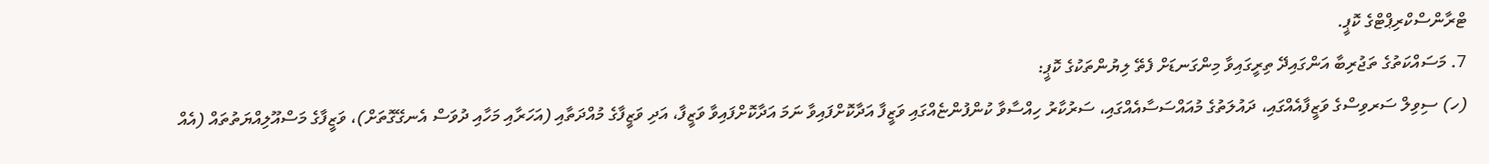ޓްރާންސްކްރިޕްޓްގެ ކޮޕީ.
7. މަސައްކަތުގެ ތަޖުރިބާ އަންގައިދޭ ތިރީގައިވާ މިންގަނޑަށް ފެތޭ ލިޔުންތަކުގެ ކޮޕީ:
(ހ) ސިވިލް ސަރވިސްގެ ވަޒީފާއެއްގައި، ދައުލަތުގެ މުއައްސަސާއެއްގައި، ސަރުކާރު ހިއްސާވާ ކުންފުންޏެއްގައި ވަޒީފާ އަދާކޮށްފައިވާ ނަމަ އަދާކޮށްފައިވާ ވަޒީފާ، އަދި ވަޒީފާގެ މުއްދަތާއި (އަހަރާއި މަހާއި ދުވަސް އެނގޭގޮތަށް)، ވަޒީފާގެ މަސްއޫލިއްޔަތުތައް (އެއް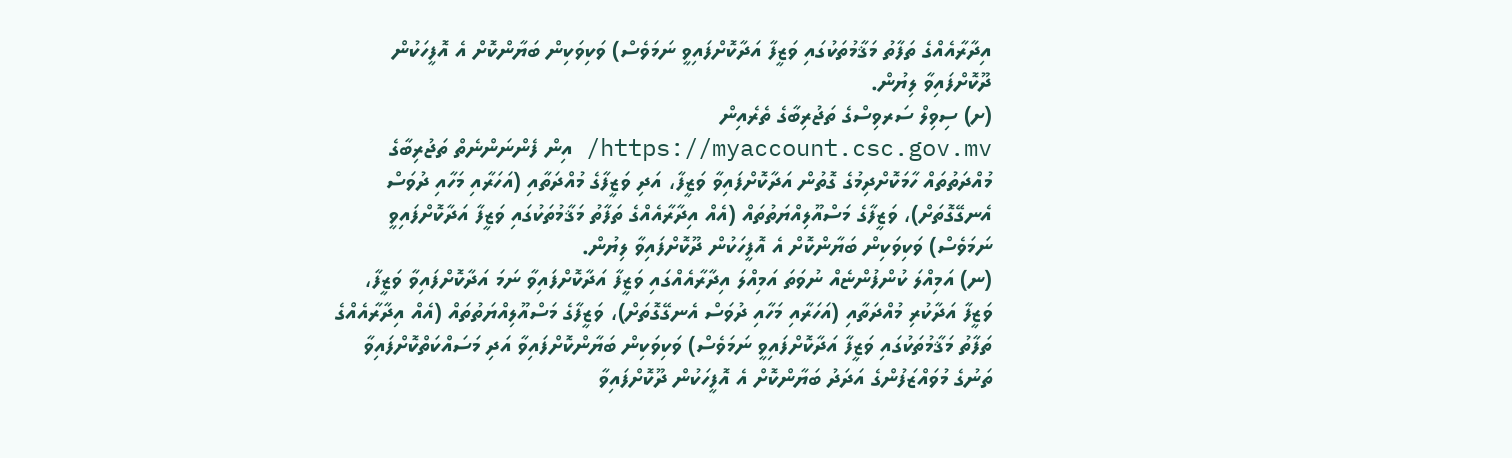އިދާރާއެއްގެ ތަފާތު މަޤާމުތަކުގައި ވަޒީފާ އަދާކޮށްފައިވީ ނަމަވެސް) ވަކިވަކިން ބަޔާންކޮށް އެ އޮފީހަކުން ދޫކޮށްފައިވާ ލިޔުން.
(ށ) ސިވިލް ސަރވިސްގެ ތަޖުރިބާގެ ތެރެއިން https://myaccount.csc.gov.mv/ އިން ފެންނަންނެތް ތަޖުރިބާގެ މުއްދަތުތައް ހާމަކޮށްދިމުގެ ގޮތުން އަދާކޮށްފައިވާ ވަޒީފާ، އަދި ވަޒީފާގެ މުއްދަތާއި (އަހަރާއި މަހާއި ދުވަސް އެނގޭގޮތަށް)، ވަޒީފާގެ މަސްއޫލިއްޔަތުތައް (އެއް އިދާރާއެއްގެ ތަފާތު މަޤާމުތަކުގައި ވަޒީފާ އަދާކޮށްފައިވީ ނަމަވެސް) ވަކިވަކިން ބަޔާންކޮށް އެ އޮފީހަކުން ދޫކޮށްފައިވާ ލިޔުން.
(ނ) އަމިއްލަ ކުންފުންޏެއް ނުވަތަ އަމިއްލަ އިދާރާއެއްގައި ވަޒީފާ އަދާކޮށްފައިވާ ނަމަ އަދާކޮށްފައިވާ ވަޒީފާ، ވަޒީފާ އަދާކުރި މުއްދަތާއި (އަހަރާއި މަހާއި ދުވަސް އެނގޭގޮތަށް)، ވަޒީފާގެ މަސްއޫލިއްޔަތުތައް (އެއް އިދާރާއެއްގެ ތަފާތު މަޤާމުތަކުގައި ވަޒީފާ އަދާކޮށްފައިވީ ނަމަވެސް) ވަކިވަކިން ބަޔާންކޮށްފައިވާ އަދި މަސައްކަތްކޮށްފައިވާ ތަނުގެ މުވައްޒަފުންގެ އަދަދު ބަޔާންކޮށް އެ އޮފީހަކުން ދޫކޮށްފައިވާ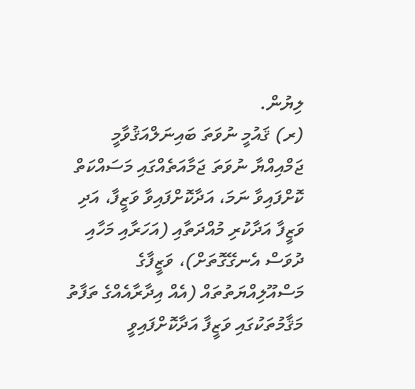ލިޔުން.
(ރ) ޤައުމީ ނުވަތަ ބައިނަލްއަޤުވާމީ ޖަމްއިއްޔާ ނުވަތަ ޖަމާއަތެއްގައި މަސައްކަތް ކޮށްފައިވާ ނަމަ، އަދާކޮށްފައިވާ ވަޒީފާ، އަދި ވަޒީފާ އަދާކުރި މުއްދަތާއި (އަހަރާއި މަހާއި ދުވަސް އެނގޭގޮތަށް)، ވަޒީފާގެ މަސްއޫލިއްޔަތުތައް (އެއް އިދާރާއެއްގެ ތަފާތު މަޤާމުތަކުގައި ވަޒީފާ އަދާކޮށްފައިވީ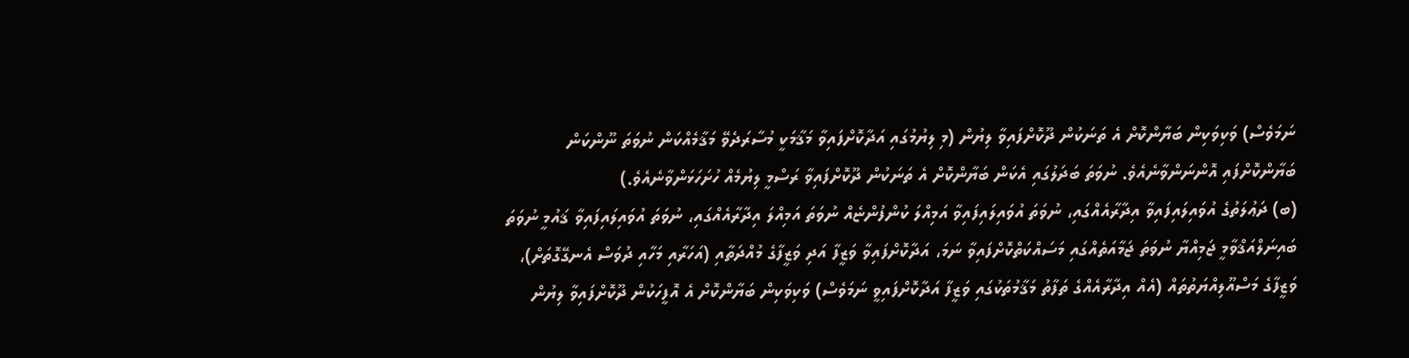ނަމަވެސް) ވަކިވަކިން ބަޔާންކޮށް އެ ތަނަކުން ދޫކޮށްފައިވާ ލިޔުން (މި ލިޔުމުގައި އަދާކޮށްފައިވާ މަޤާމަކީ މުސާރަދެވޭ މަޤާމެއްކަން ނުވަތަ ނޫންކަން ބަޔާންކޮށްފައި އޮންނަންވާނެއެވެ. ނުވަތަ ބަދަލުގައި އެކަން ބަޔާންކޮށް އެ ތަނަކުން ދޫކޮށްފައިވާ ރަސްމީ ލިޔުމެއް ހުށަހަޅަންވާނެއެވެ.)
(ބ) ދަޢުލަތުގެ އުވައިލައިފައިވާ އިދާރާއެއްގައި، ނުވަތަ އުވައިލައިފައިވާ އަމިއްލަ ކުންފުންޏެއް ނުވަތަ އަމިއްލަ އިދާރާއެއްގައި، ނުވަތަ އުވައިލައިފައިވާ ޤައުމީ ނުވަތަ ބައިނަލްއަޤްވާމީ ޖަމިއްޔާ ނުވަތަ ޖަމާއަތެއްގައި މަސައްކަތްކޮށްފައިވާ ނަމަ، އަދާކޮށްފައިވާ ވަޒީފާ އަދި ވަޒީފާގެ މުއްދަތާއި (އަހަރާއި މަހާއި ދުވަސް އެނގޭގޮތަށް)، ވަޒީފާގެ މަސްއޫލިއްޔަތުތައް (އެއް އިދާރާއެއްގެ ތަފާތު މަޤާމުތަކުގައި ވަޒީފާ އަދާކޮށްފައިވީ ނަމަވެސް) ވަކިވަކިން ބަޔާންކޮށް އެ އޮފީހަކުން ދޫކޮށްފައިވާ ލިޔުން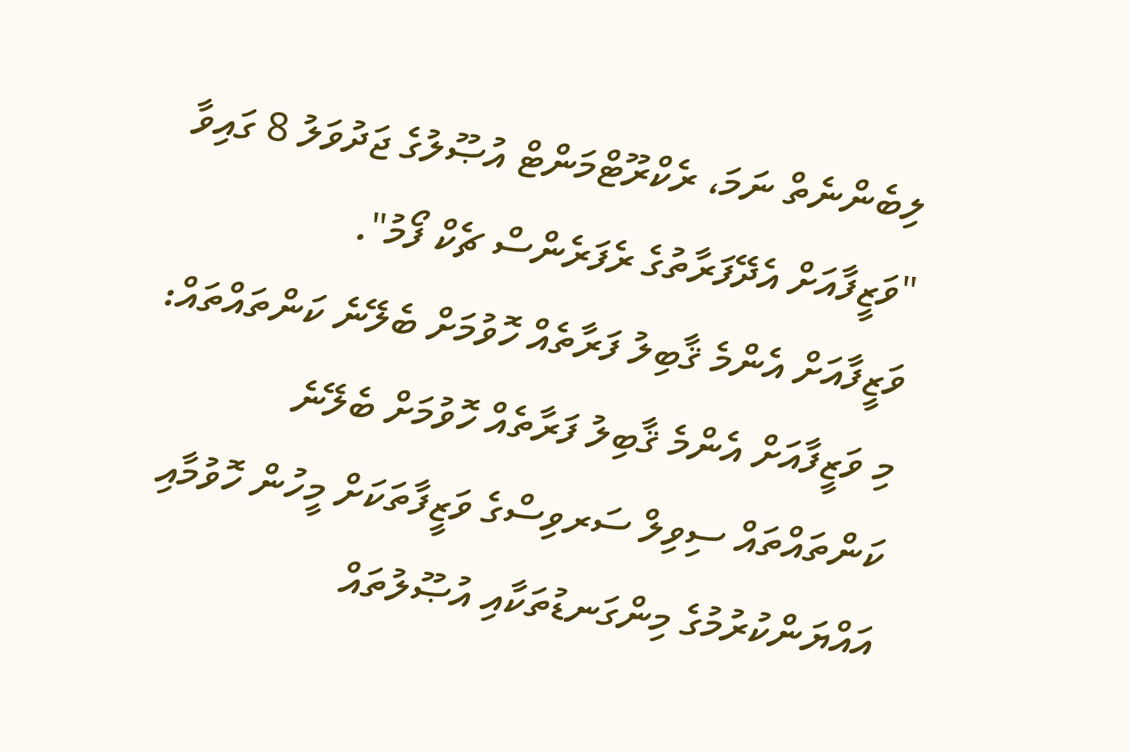ލިބެންނެތް ނަމަ، ރެކްރޫޓްމަންޓް އުޞޫލުގެ ޖަދުވަލު 8 ގައިވާ "ވަޒީފާއަށް އެދޭފަރާތުގެ ރެފަރެންސް ޗެކް ފޯމު".
ވަޒީފާއަށް އެންމެ ޤާބިލު ފަރާތެއް ހޮވުމަށް ބެލޭނެ ކަންތައްތައް:
މި ވަޒީފާއަށް އެންމެ ޤާބިލު ފަރާތެއް ހޮވުމަށް ބެލޭނެ ކަންތައްތައް ސިވިލް ސަރވިސްގެ ވަޒީފާތަކަށް މީހުން ހޮވުމާއި އައްޔަންކުރުމުގެ މިންގަނޑުތަކާއި އުޞޫލުތައް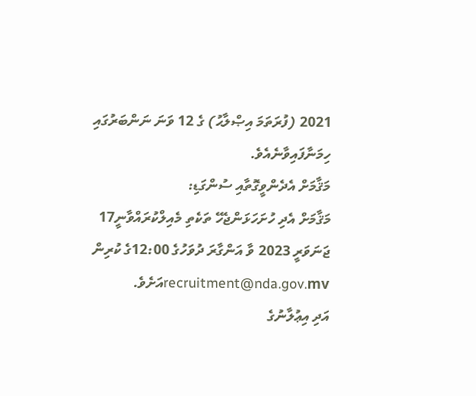2021 (ފުރަތަމަ އިޞްލާޙު) ގެ 12 ވަނަ ނަންބަރުގައި ހިމަނާފައިވާނެއެވެ.
މަޤާމަށް އެދެންވީގޮތާއި ސުންގަޑި:
މަޤާމަށް އެދި ހުށަހަޅަންޖެހޭ ތަކެތި މެއިލްކުރައްވާނީ17 ޖަނަވަރީ 2023 ވާ އަންގާރަ ދުވަހުގެ 12:00ގެ ކުރިން recruitment@nda.gov.mvއަށެވެ.
އަދި އިޢުލާނުގެ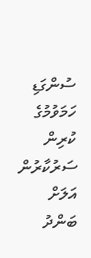ސުންގަޑި ހަމަވުމުގެ ކުރިން ސަރުކާރުން އަލަށް ބަންދު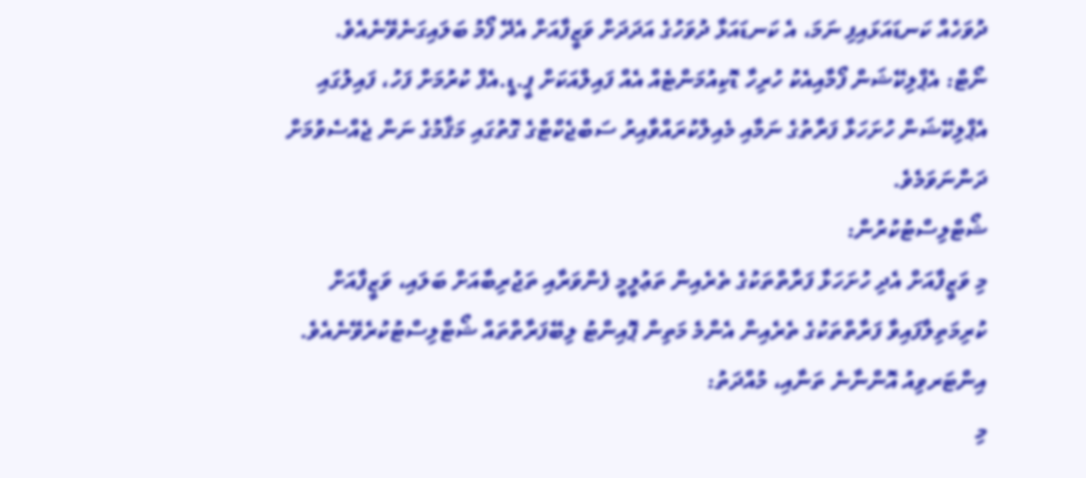ދުވަހެއް ކަނޑައަޅައިފި ނަމަ، އެ ކަނޑައަޅާ ދުވަހުގެ އަދަދަށް ވަޒީފާއަށް އެދޭ ފޯމު ބަލައިގަނެވޭނެއެވެ.
ނޯޓް: އެޕްލިކޭޝަން ފޯމާއިއެކު ހުރިހާ ޑޮކިއުމަންޓެއް އެއް ފައިލްއަކަށް ޕީ.ޑީ.އެފް ކުރުމަށް ފަހު، ފައިލުގައި އެޕްލިކޭޝަން ހުށަހަޅާ ފަރާތުގެ ނަމާއި މެއިލްކުރައްވާއިރު ސަބްޖެކްޓްގެ ގޮތުގައި މަޤާމުގެ ނަން ޖެއްސެވުމަށް ދަންނަވަމެވެ.
ޝޯޓްލިސްޓުކުރުން:
މި ވަޒީފާއަށް އެދި ހުށަހަޅާ ފަރާތްތަކުގެ ތެރެއިން ތަޢުލީމީ ފެންވަރާއި ތަޖުރިބާއަށް ބަލައި، ވަޒީފާއަށް ކުރިމަތިލާފައިވާ ފަރާތްތަކުގެ ތެރެއިން އެންމެ މަތިން ޕޮއިންޓު ލިބޭފަރާތްތައް ޝޯޓްލިސްޓުކުރެވޭނެއެވެ.
އިންޓަރވިއު އޮންނާނެ ތަނާއި، މުއްދަތު:
މި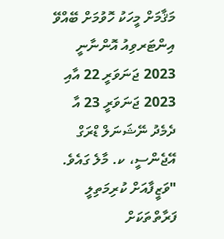މަޤާމަށް މީހަކު ހޮވުމަށް ބޭއްވޭ އިންޓަރވިއު އޮންނާނީ 2023 ޖަނަވަރީ 22 އާއި 2023 ޖަނަވަރީ 23 އާ ދެމެދު ނޭޝަނަލް ޑްރަގް އޭޖެންސީ، ކ. މާލެ ގައެވެ.
"ވަޒީފާއަށް ކުރިމަތިލީ ފަރާތްތަކަށް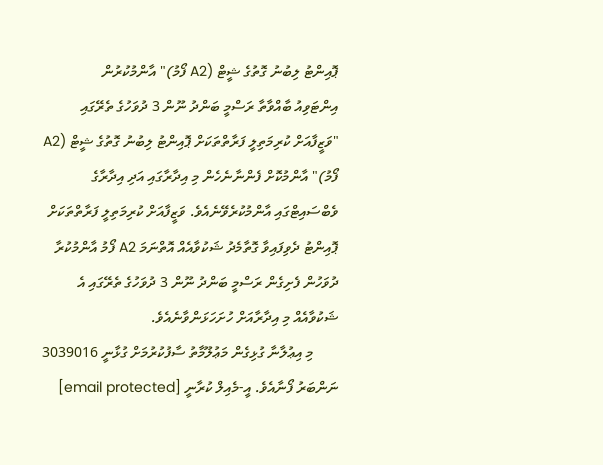ޕޮއިންޓު ލިބުނު ގޮތުގެ ޝީޓް (A2 ފޯމު)" އާންމުކުރުން
އިންޓަވިއު ބާއްވާތާ ރަސްމީ ބަންދު ނޫން 3 ދުވަހުގެ ތެރޭގައި "ވަޒީފާއަށް ކުރިމަތިލީ ފަރާތްތަކަށް ޕޮއިންޓު ލިބުނު ގޮތުގެ ޝީޓް (A2 ފޯމު)" އާންމުކޮށް ފެންނާނެހެން މި އިދާރާގައި އަދި އިދާރާގެ ވެބްސައިޓްގައި އާންމުކުރެވޭނެއެވެ. ވަޒީފާއަށް ކުރިމަތިލީ ފަރާތްތަކަށް ޕޮއިންޓު ދެވިފައިވާ ގޮތާމެދު ޝަކުވާއެއް އޮތްނަމަ A2 ފޯމު އާންމުކުރާ ދުވަހުން ފެށިގެން ރަސްމީ ބަންދު ނޫން 3 ދުވަހުގެ ތެރޭގައި އެ ޝަކުވާއެއް މި އިދާރާއަށް ހުށަހަޅަންވާނެއެވެ.
       މި އިޢުލާނާ ގުޅިގެން މަޢުލޫމާތު ސާފުކުރުމަށް ގުޅާނީ 3039016 ނަންބަރު ފޯނާއެވެ. އީ-މެއިލް ކުރާނީ [email protected]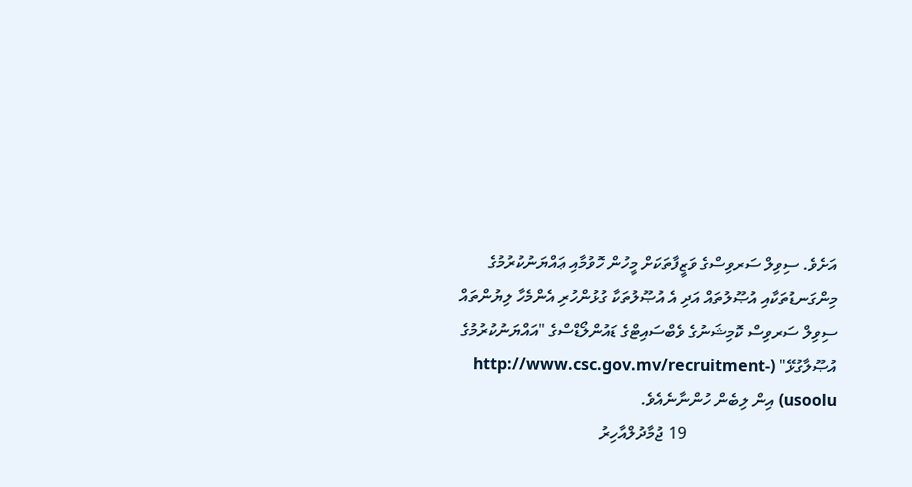އަށެވެ. ސިވިލް ސަރވިސްގެ ވަޒީފާތަކަށް މީހުން ހޮވުމާއި ޢައްޔަނުކުރުމުގެ މިންގަނޑުތަކާއި އުޞޫލުތައް އަދި އެ އުޞޫލުތަކާ ގުޅުންހުރި އެންމެހާ ލިޔުންތައް ސިވިލް ސަރވިސް ކޮމިޝަނުގެ ވެބްސައިޓްގެ ޑައުންލޯޑްސްގެ "އައްޔަނުކުރުމުގެ އުޞޫލާގުޅޭ" (http://www.csc.gov.mv/recruitment-usoolu) އިން ލިބެން ހުންނާނެއެވެ.
                                    19 ޖުމާދުލްއާހިރު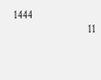1444
                                     11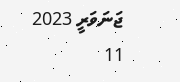ޖަނަވަރީ 2023
11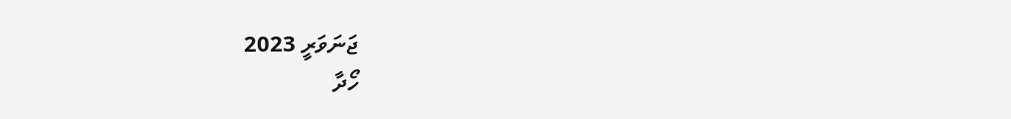ޖަނަވަރީ 2023
ހޯދާ